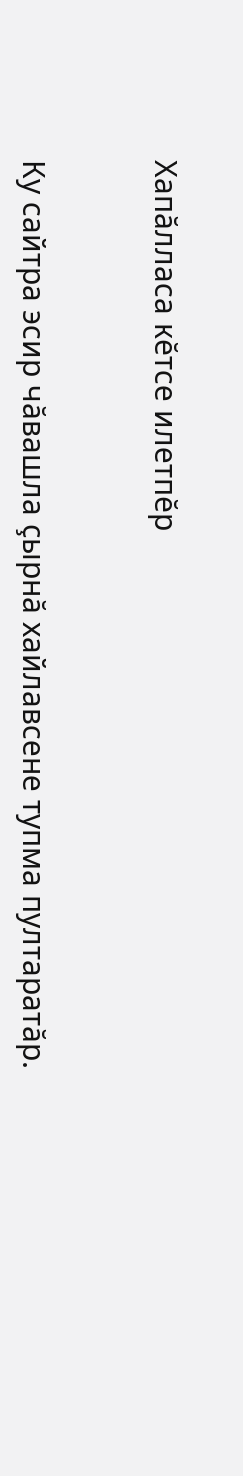Хапăлласа кĕтсе илетпĕр



Ку сайтра эсир чăвашла çырнă хайлавсене тупма пултаратăр.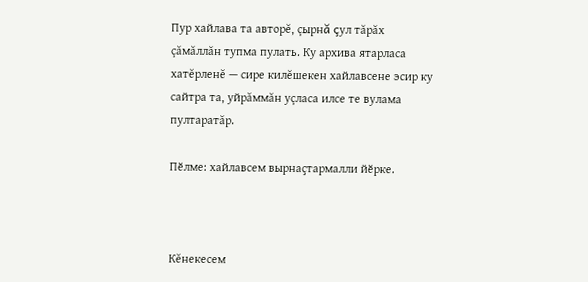Пур хайлава та авторĕ, çырнă çул тăрăх çăмăллăн тупма пулать. Ку архива ятарласа хатĕрленĕ — сире килĕшекен хайлавсене эсир ку сайтра та, уйрăммăн уçласа илсе те вулама пултаратăр.

Пӗлме: хайлавсем вырнаҫтармалли йӗрке.



Кĕнекесем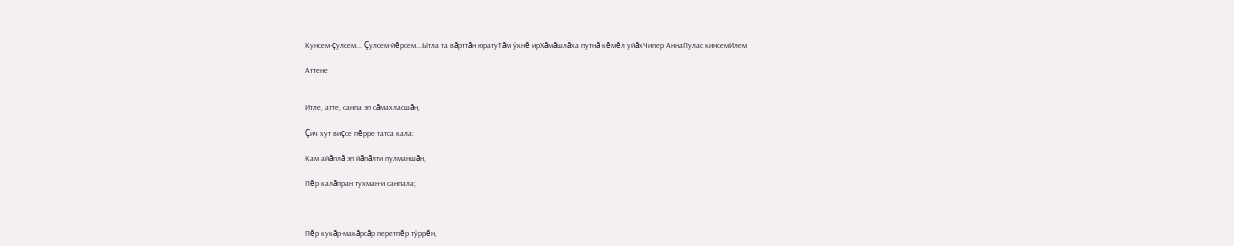Кунсем-çулсем... Çулсем-йĕрсем...Ытла та вăрттăн юратуТăм ӳкнĕ ирХăмăшлăха путнă кĕмĕл уйăхЧипер АннаПулас кинсемИлем

Аттене


Итле, атте, санпа эп сăмахласшăн,

Çич хут виçсе пĕрре татса кала:

Кам айăплă эп йăпăлти пулманшăн,

Пĕр калăпран тухман-и санпала;



Пĕр кукăр-макăрсăр перетпĕр тӳррĕн,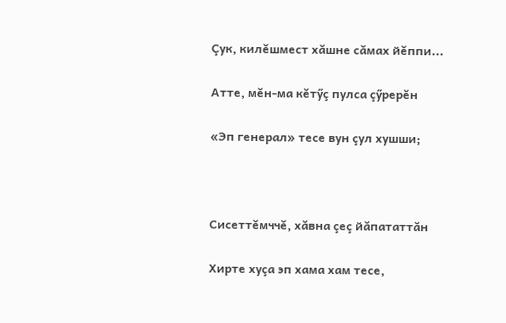Çук, килĕшмест хăшне сăмах йĕппи...

Атте, мĕн-ма кĕтӳç пулса çӳрерĕн

«Эп генерал» тесе вун çул хушши;



Сисеттĕмччĕ, хăвна çеç йăпататтăн

Хирте хуçа эп хама хам тесе,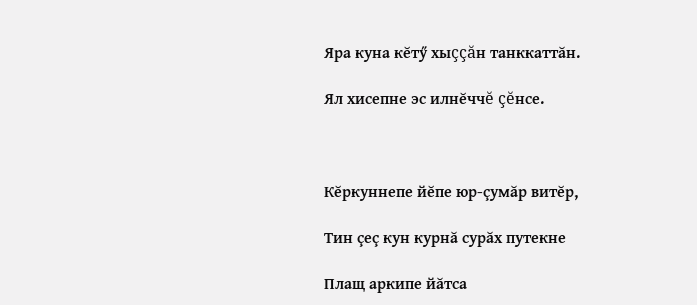Яра куна кĕтӳ хыççăн танккаттăн.

Ял хисепне эс илнĕччĕ çĕнсе.



Кĕркуннепе йĕпе юр-çумăр витĕр,

Тин çеç кун курнă сурăх путекне

Плащ аркипе йăтса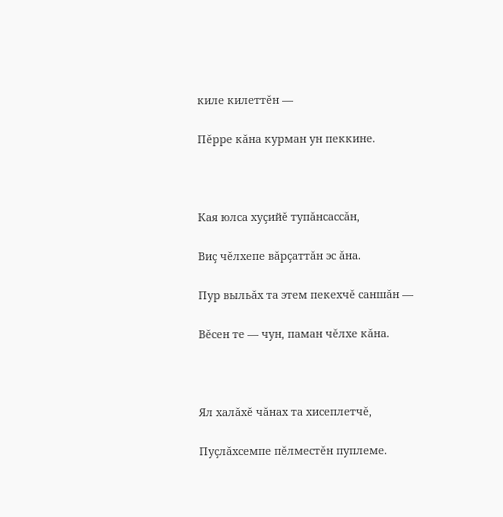киле килеттĕн —

Пĕрре кăна курман ун пеккине.



Кая юлса хуçийĕ тупăнсассăн,

Виç чĕлхепе вăрçаттăн эс ăна.

Пур выльăх та этем пекехчĕ саншăн —

Вĕсен те — чун, паман чĕлхе кăна.



Ял халăхĕ чăнах та хисеплетчĕ,

Пуçлăхсемпе пĕлместĕн пуплеме.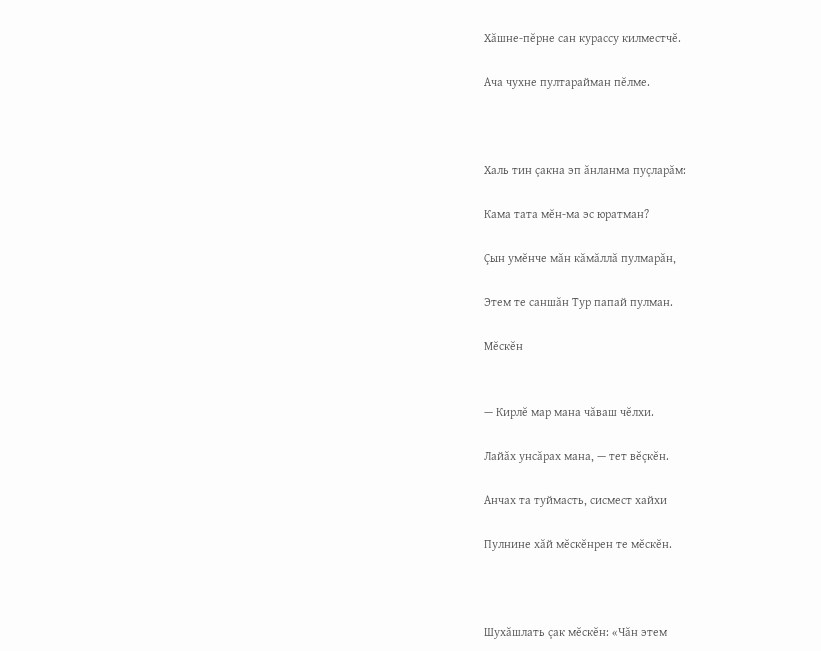Хăшне-пĕрне сан курассу килместчĕ.

Ача чухне пултарайман пĕлме.



Халь тин çакна эп ăнланма пуçларăм:

Кама тата мĕн-ма эс юратман?

Çын умĕнче мăн кăмăллă пулмарăн,

Этем те саншăн Тур папай пулман.

Мĕскĕн


— Кирлĕ мар мана чăваш чĕлхи.

Лайăх унсăрах мана, — тет вĕçкĕн.

Анчах та туймасть, сисмест хайхи

Пулнине хăй мĕскĕнрен те мĕскĕн.



Шухăшлать çак мĕскĕн: «Чăн этем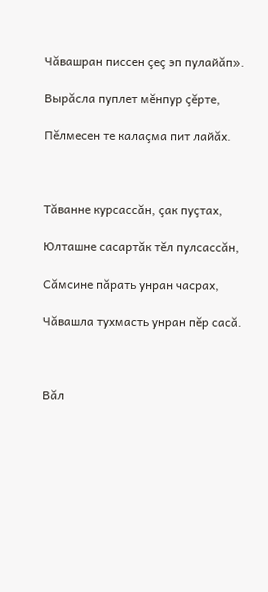Чăвашран писсен çеç эп пулайăп».

Вырăсла пуплет мĕнпур çĕрте,

Пĕлмесен те калаçма пит лайăх.



Тăванне курсассăн, çак пуçтах,

Юлташне сасартăк тĕл пулсассăн,

Сăмсине пăрать унран часрах,

Чăвашла тухмасть унран пĕр сасă.



Вăл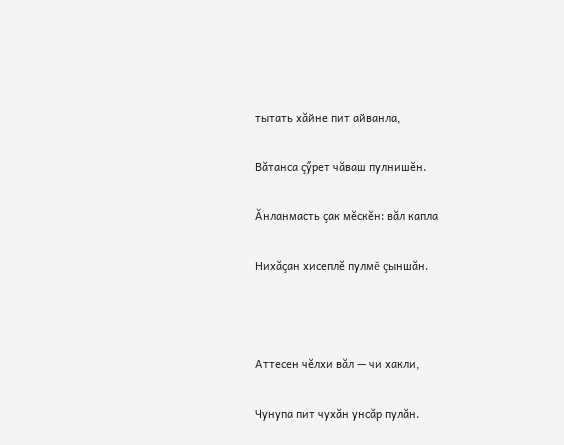тытать хăйне пит айванла,

Вăтанса çӳрет чăваш пулнишĕн.

Ăнланмасть çак мĕскĕн: вăл капла

Нихăçан хисеплĕ пулмĕ çыншăн.



Аттесен чĕлхи вăл — чи хакли,

Чунупа пит чухăн унсăр пулăн.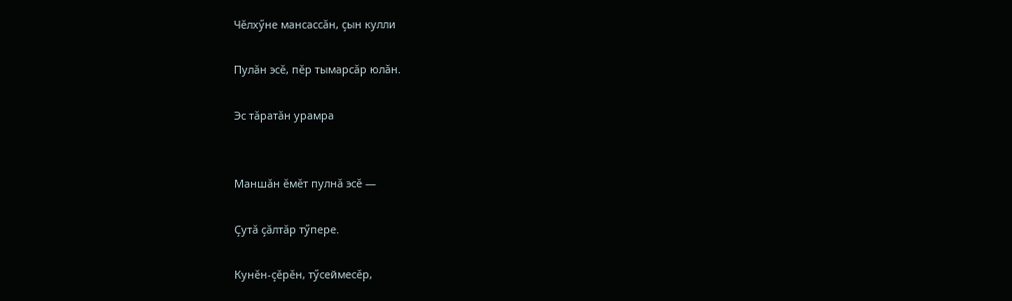Чĕлхӳне мансассăн, çын кулли

Пулăн эсĕ, пĕр тымарсăр юлăн.

Эс тăратăн урамра


Маншăн ĕмĕт пулнă эсĕ —

Çутă çăлтăр тӳпере.

Кунĕн-çĕрĕн, тӳсеймесĕр,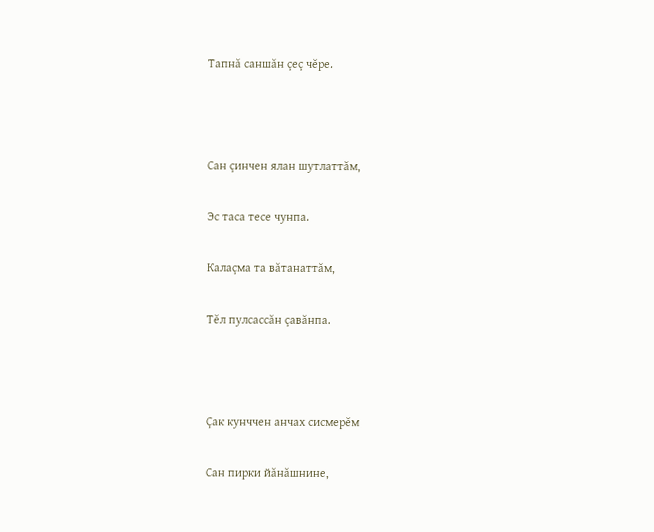Тапнă саншăн çеç чĕре.



Сан çинчен ялан шутлаттăм,

Эс таса тесе чунпа.

Калаçма та вăтанаттăм,

Тĕл пулсассăн çавăнпа.



Çак кунччен анчах сисмерĕм

Сан пирки йăнăшнине,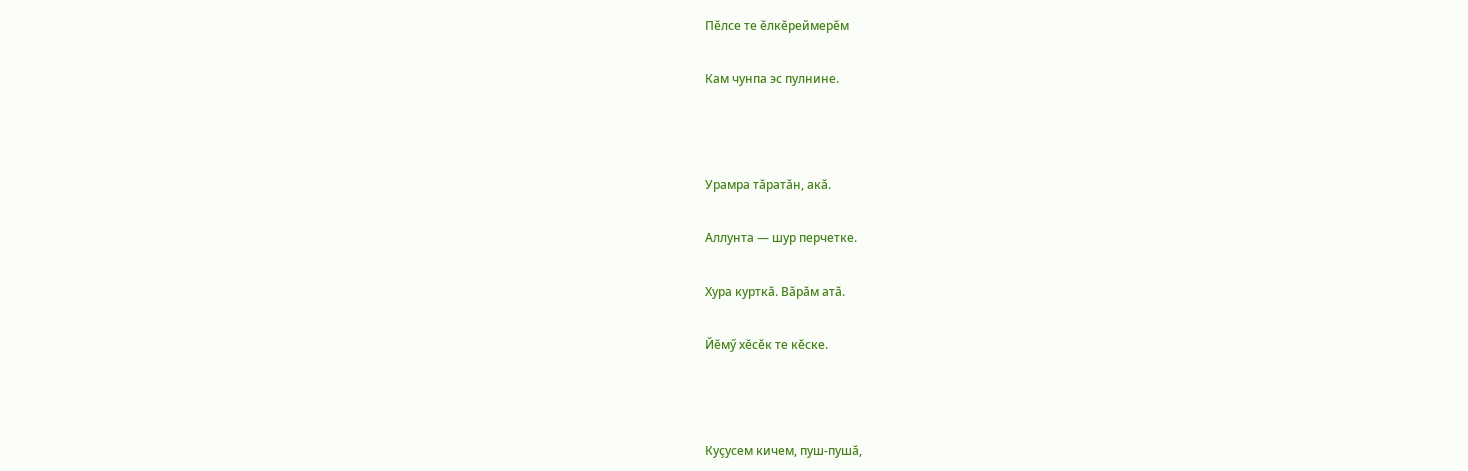Пĕлсе те ĕлкĕреймерĕм

Кам чунпа эс пулнине.



Урамра тăратăн, акă.

Аллунта — шур перчетке.

Хура курткă. Вăрăм атă.

Йĕмӳ хĕсĕк те кĕске.



Куçусем кичем, пуш-пушă,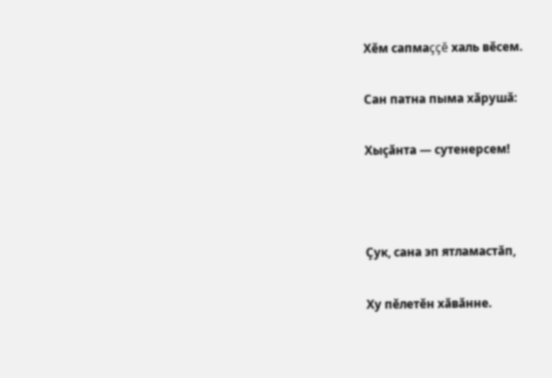Хĕм сапмаççĕ халь вĕсем.

Сан патна пыма хăрушă:

Хыçăнта — сутенерсем!



Çук, сана эп ятламастăп,

Ху пĕлетĕн хăвăнне.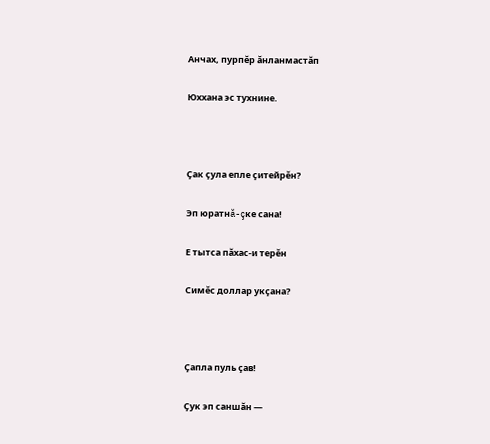Анчах, пурпĕр ăнланмастăп

Юххана эс тухнине.



Çак çула епле çитейрĕн?

Эп юратнă-çке сана!

Е тытса пăхас-и терĕн

Симĕс доллар укçана?



Çапла пуль çав!

Çук эп саншăн —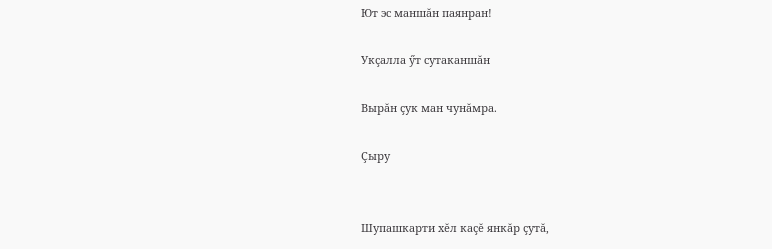Ют эс маншăн паянран!

Укçалла ӳт сутаканшăн

Вырăн çук ман чунăмра.

Çыру


Шупашкарти хĕл каçĕ янкăр çутă,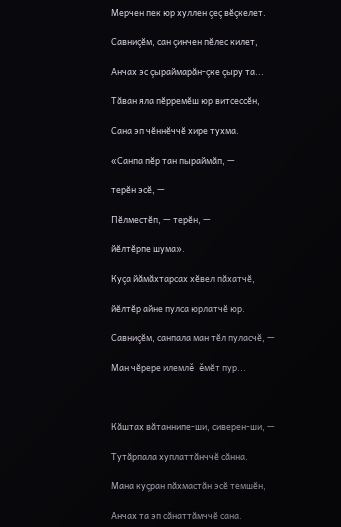Мерчен пек юр хуллен çеç вĕçкелет.

Савниçĕм, сан çинчен пĕлес килет,

Анчах эс çыраймарăн-çке çыру та...

Тăван яла пĕрремĕш юр витсессĕн,

Сана эп чĕннĕччĕ хире тухма.

«Санпа пĕр тан пыраймăп, —

терĕн эсĕ, —

Пĕлместĕп, — терĕн, —

йĕлтĕрпе шума».

Куçа йăмăхтарсах хĕвел пăхатчĕ,

йĕлтĕр айне пулса юрлатчĕ юр.

Савниçĕм, санпала ман тĕл пуласчĕ, —

Ман чĕрере илемлĕ ĕмĕт пур...



Кăштах вăтаннипе-ши, сиверен-ши, —

Тутăрпала хуплаттăнччĕ сăнна.

Мана куçран пăхмастăн эсĕ темшĕн,

Анчах та эп сăнаттăмччĕ сана.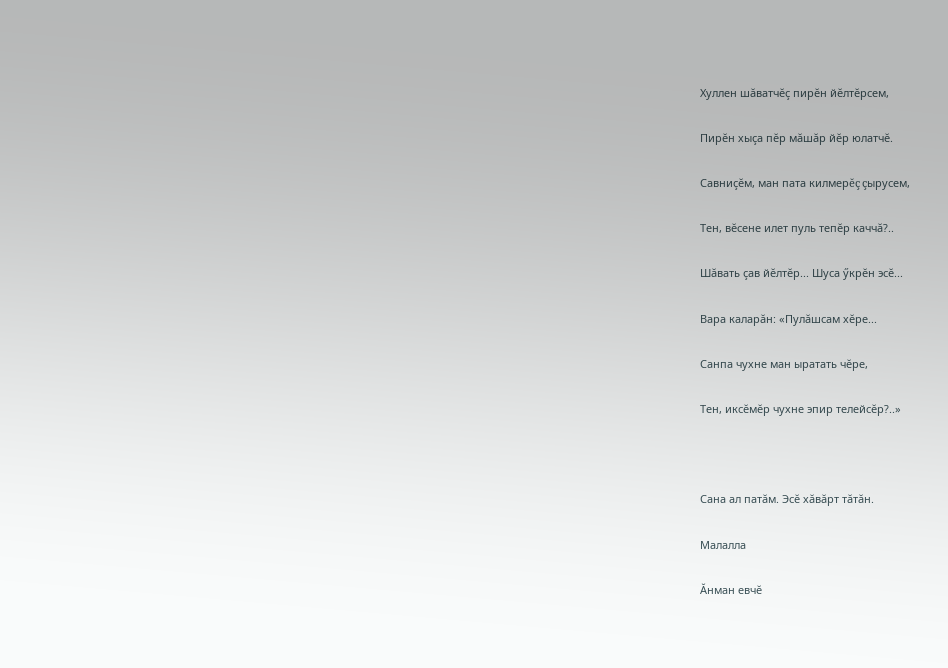Хуллен шăватчĕç пирĕн йĕлтĕрсем,

Пирĕн хыçа пĕр мăшăр йĕр юлатчĕ.

Савниçĕм, ман пата килмерĕç çырусем,

Тен, вĕсене илет пуль тепĕр каччă?..

Шăвать çав йĕлтĕр... Шуса ӳкрĕн эсĕ...

Вара каларăн: «Пулăшсам хĕре...

Санпа чухне ман ыратать чĕре,

Тен, иксĕмĕр чухне эпир телейсĕр?..»



Сана ал патăм. Эсĕ хăвăрт тăтăн.

Малалла

Ăнман евчĕ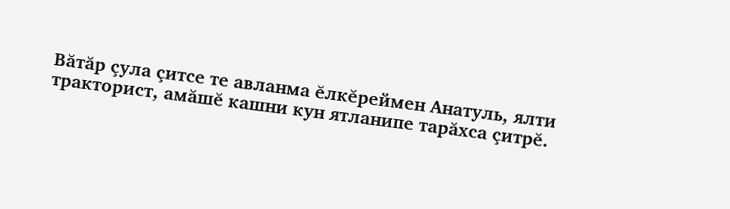Вăтăр çула çитсе те авланма ĕлкĕреймен Анатуль, ялти тракторист, амăшĕ кашни кун ятланипе тарăхса çитрĕ.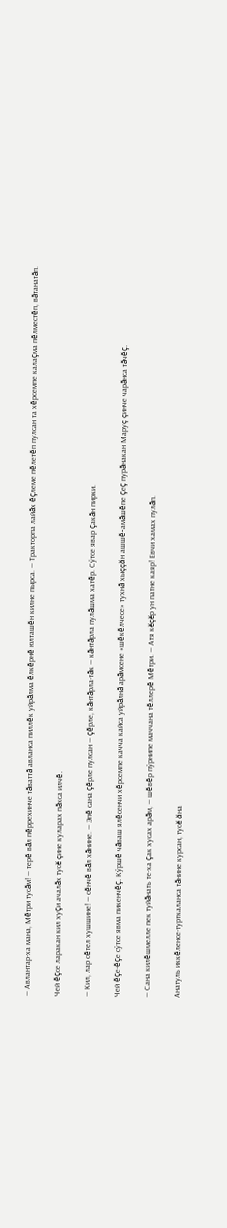— Авлантар-ха мана, Мĕтри тусăм! — терĕ вăл пĕррехинче тăваттă авланса пиллĕк уйрăлма ĕлкĕрнĕ юлташĕн килне пырса. — Тракторпа лайăх ĕçлеме пĕлетĕп пулсан та хĕрсемпе калаçма пĕлместĕп, вăтанатăп.

Чей ĕçсе ларакан кил хуçи ачалăх тусĕ çине куларах пăхса илчĕ.

— Кил, лар сĕтел хушшине! — сĕнчĕ вăл хăнине. — Эпĕ сана çĕрле пулсан — çĕрле, кăнтăрла-тăк — кăнтăрла пулăшма хатĕр. Сӳтсе явар çакăн пирки.

Чей ĕçе-ĕçе сӳтсе явма пикенчĕç. Кӳршĕ чăваш ялĕсенчи хĕрсемпе качча кайса уйрăлнă арăмсене «шĕкĕлчесе» тухнă хыççăн ашшĕ-амăшĕпе çеç пурăнакан Маруç çинче чарăнса тăчĕç.

— Сана килĕшмелле пек туйăнать те-ха çак хусах арăм, — шĕвĕр пӳрнипе маччана тĕллерĕ Мĕтри. — Атя кĕçĕр ун патне каяр! Евчи хамах пулăп.

Анатуль иккĕленсе-турткаланса тăнине курсан, тусĕ ăна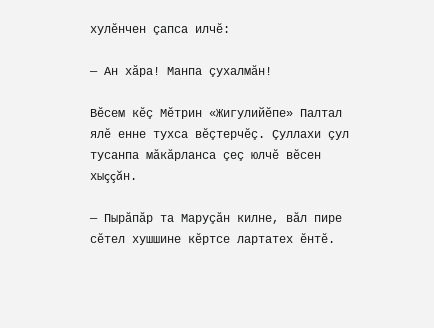хулĕнчен çапса илчĕ:

— Ан хăра! Манпа çухалмăн!

Вĕсем кĕç Мĕтрин «Жигулийĕпе» Палтал ялĕ енне тухса вĕçтерчĕç. Çуллахи çул тусанпа мăкăрланса çеç юлчĕ вĕсен хыççăн.

— Пырăпăр та Маруçăн килне, вăл пире сĕтел хушшине кĕртсе лартатех ĕнтĕ.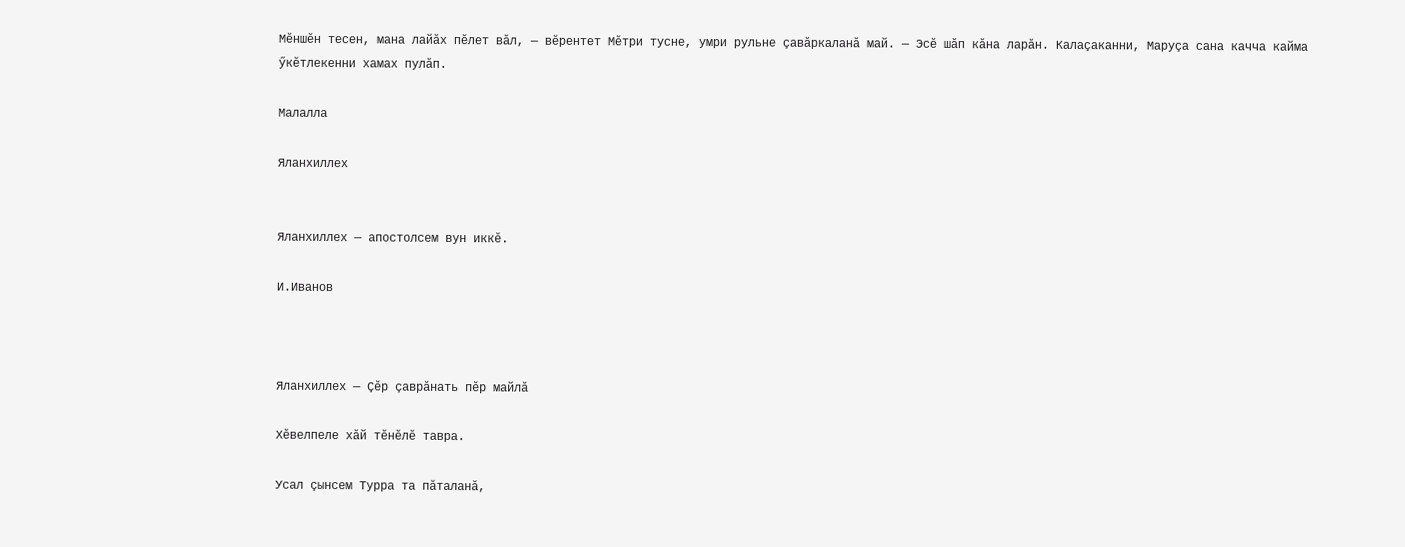Мĕншĕн тесен, мана лайăх пĕлет вăл, — вĕрентет Мĕтри тусне, умри рульне çавăркаланă май. — Эсĕ шăп кăна ларăн. Калаçаканни, Маруçа сана качча кайма ӳкĕтлекенни хамах пулăп.

Малалла

Яланхиллех


Яланхиллех — апостолсем вун иккĕ.

И.Иванов



Яланхиллех — Çĕр çаврăнать пĕр майлă

Хĕвелпеле хăй тĕнĕлĕ тавра.

Усал çынсем Турра та пăталанă,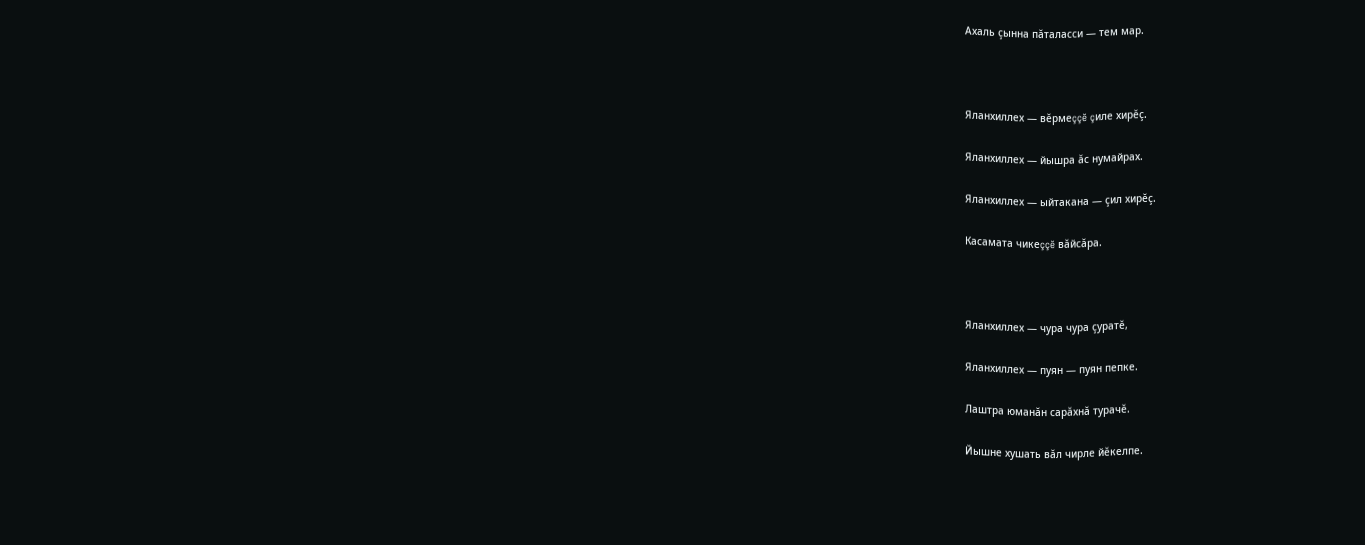Ахаль çынна пăталасси — тем мар.



Яланхиллех — вĕрмеççĕ çиле хирĕç.

Яланхиллех — йышра ăс нумайрах.

Яланхиллех — ыйтакана — çил хирĕç.

Касамата чикеççĕ вăйсăра.



Яланхиллех — чура чура çуратĕ,

Яланхиллех — пуян — пуян пепке.

Лаштра юманăн сарăхнă турачĕ.

Йышне хушать вăл чирлe йĕкелпе.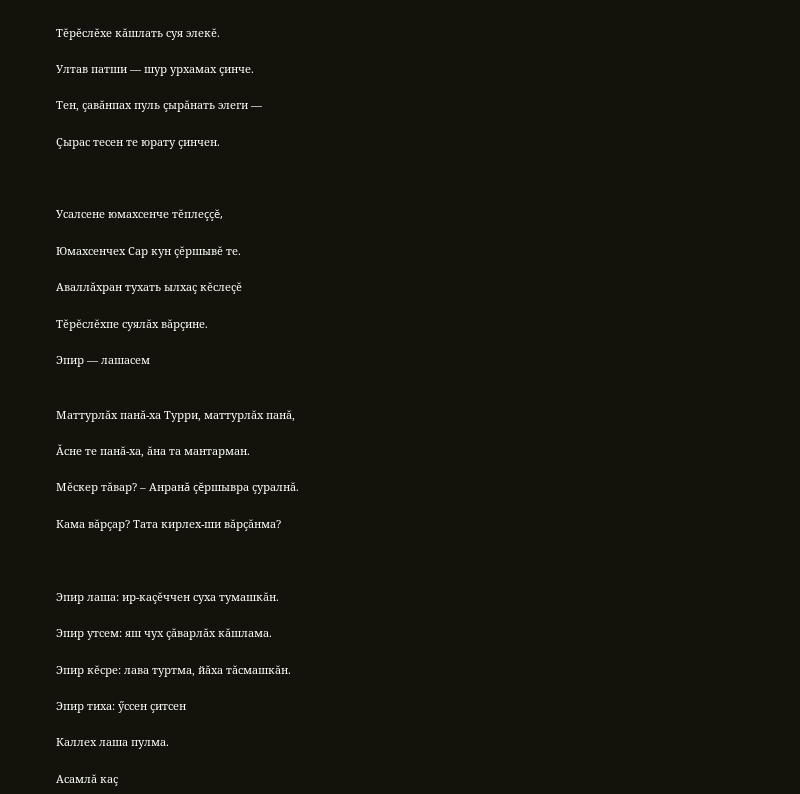Тĕрĕслĕхе кăшлать суя элекĕ.

Ултав патши — шур урхамах çинче.

Тен, çавăнпах пуль çырăнать элеги —

Çырас тесен те юрату çинчен.



Усалсене юмахсенче тĕплеççĕ,

Юмахсенчех Сар кун çĕршывĕ те.

Аваллăхран тухать ылхаç кĕслеçĕ

Тĕрĕслĕхпе суялăх вăрçине.

Эпир — лашасем


Маттурлăх панă-ха Турри, маттурлăх панă,

Ăсне те панă-ха, ăна та мантарман.

Мĕскер тăвар? – Анранă çĕршывра çуралнă.

Кама вăрçар? Тата кирлех-ши вăрçăнма?



Эпир лаша: ир-каçĕччен суха тумашкăн.

Эпир утсем: яш чух çăварлăх кăшлама.

Эпир кĕсре: лава туртма, йăха тăсмашкăн.

Эпир тиха: ӳссен çитсен

Каллех лаша пулма.

Асамлă каç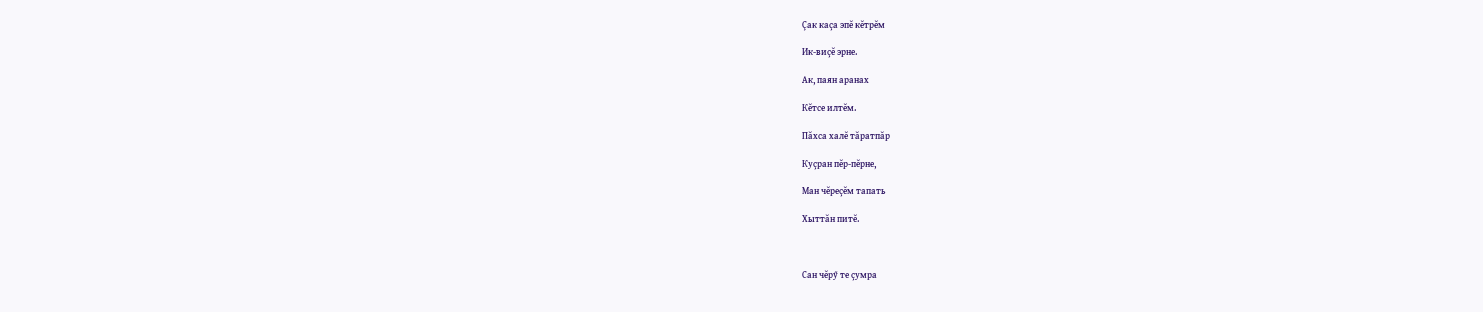Çак каçа эпĕ кĕтрĕм

Ик-виçĕ эрне.

Ак, паян аранах

Кĕтсе илтĕм.

Пăхса халĕ тăратпăр

Куçран пĕр-пĕрне,

Ман чĕреçĕм тапать

Хыттăн питĕ.



Сан чĕрӳ те çумра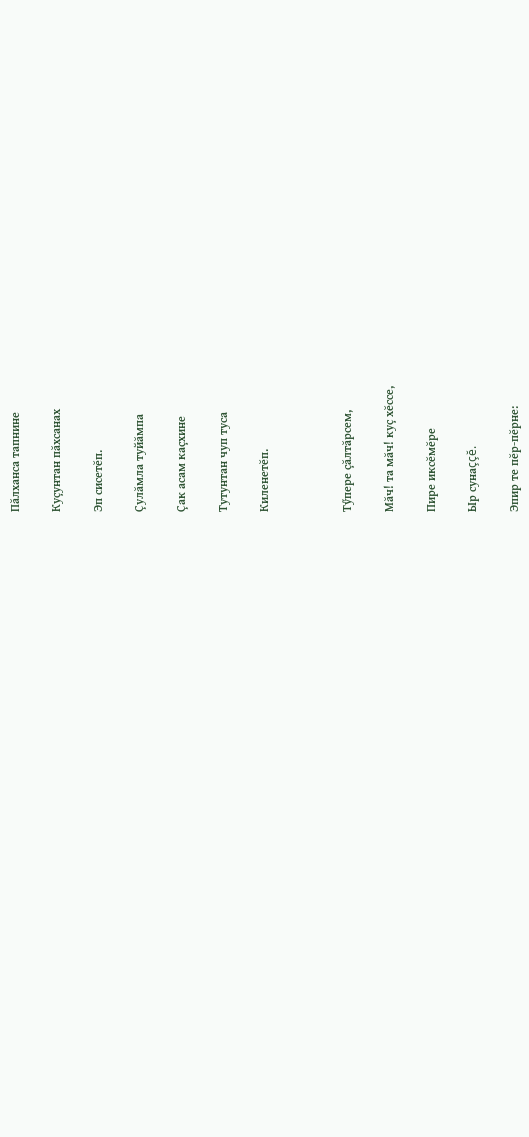Пăлханса тапнине

Куçунтан пăхсанах

Эп сисетĕп.

Çулăмла туйăмпа

Çак асам каçхине

Тутунтан чуп туса

Киленетĕп.



Тӳпере çăлтăрсем,

Мăч! та мăч! куç хĕссе,

Пире иксĕмĕре

Ыр сунаççĕ.

Эпир те пĕр-пĕрне: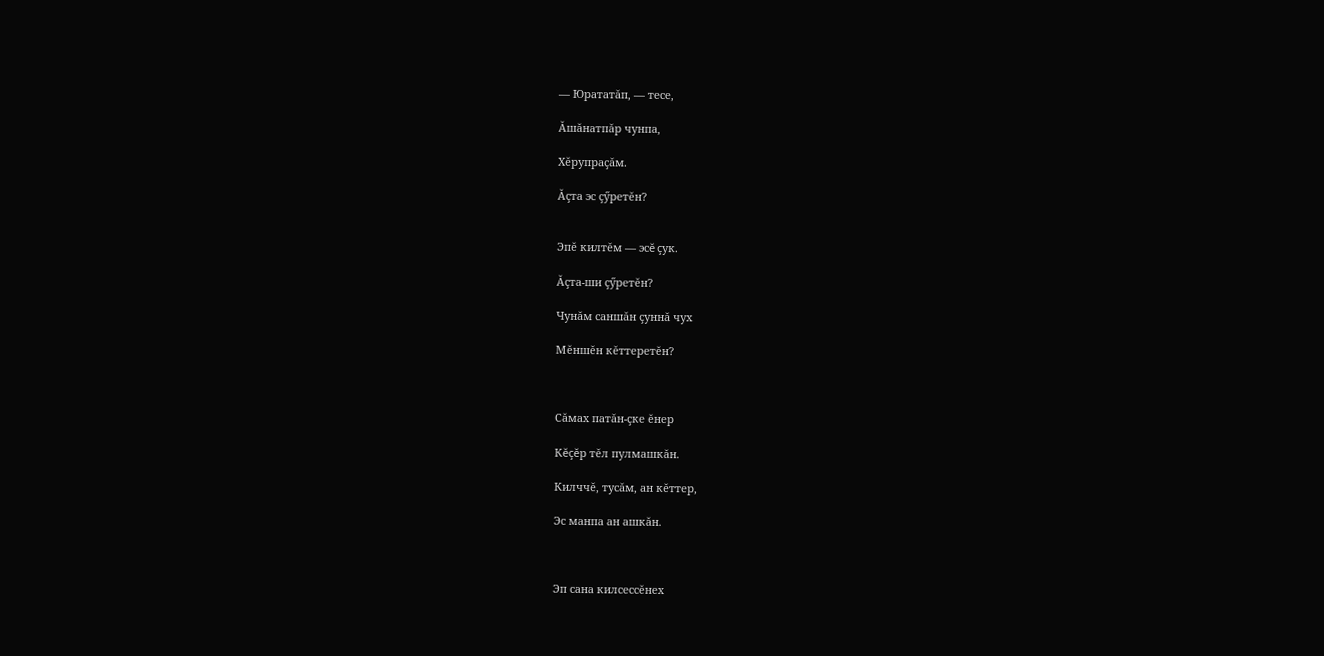— Юрататăп, — тесе,

Ăшăнатпăр чунпа,

Хĕрупраçăм.

Ăçта эс çӳретĕн?


Эпĕ килтĕм — эсĕ çук.

Ăçта-ши çӳретĕн?

Чунăм саншăн çуннă чух

Мĕншĕн кĕттеретĕн?



Сăмах патăн-çке ĕнер

Кĕçĕр тĕл пулмашкăн.

Килччĕ, тусăм, ан кĕттер,

Эс манпа ан ашкăн.



Эп сана килсессĕнех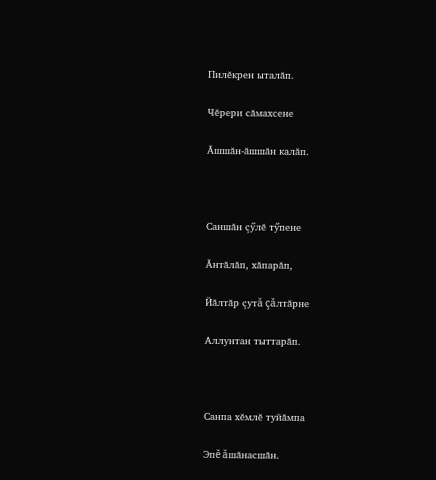Пилĕкрен ыталăп.

Чĕрери сăмахсене

Ăшшăн-ăшшăн калăп.



Саншăн çӳлĕ тӳпене

Ăнтăлăп, хăпарăп,

Йăлтăр çутă çăлтăрне

Аллунтан тыттарăп.



Санпа хĕмлĕ туйăмпа

Эпĕ ăшăнасшăн.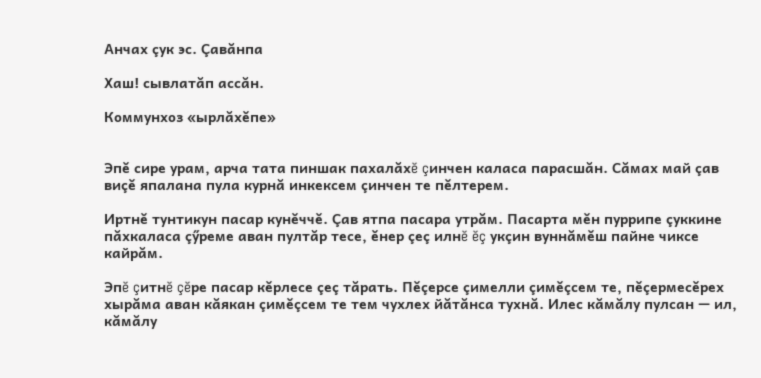Анчах çук эс. Çавăнпа

Хаш! сывлатăп ассăн.

Коммунхоз «ырлăхĕпе»


Эпĕ сире урам, арча тата пиншак пахалăхĕ çинчен каласа парасшăн. Сăмах май çав виçĕ япалана пула курнă инкексем çинчен те пĕлтерем.

Иртнĕ тунтикун пасар кунĕччĕ. Çав ятпа пасара утрăм. Пасарта мĕн пуррипе çуккине пăхкаласа çӳреме аван пултăр тесе, ĕнер çеç илнĕ ĕç укçин вуннăмĕш пайне чиксе кайрăм.

Эпĕ çитнĕ çĕре пасар кĕрлесе çеç тăрать. Пĕçерсе çимелли çимĕçсем те, пĕçермесĕрех хырăма аван кăякан çимĕçсем те тем чухлех йăтăнса тухнă. Илес кăмăлу пулсан — ил, кăмăлу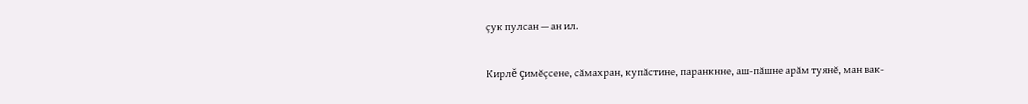çук пулсан — ан ил.

Кирлĕ çимĕçсене, сăмахран, купăстине, паранкнне, аш-пăшне арăм туянĕ, ман вак-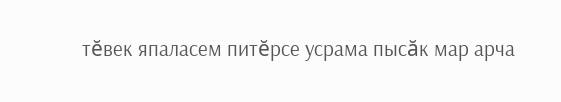тĕвек япаласем питĕрсе усрама пысăк мар арча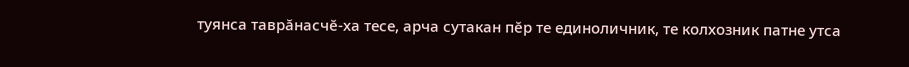туянса таврăнасчĕ-ха тесе, арча сутакан пĕр те единоличник, те колхозник патне утса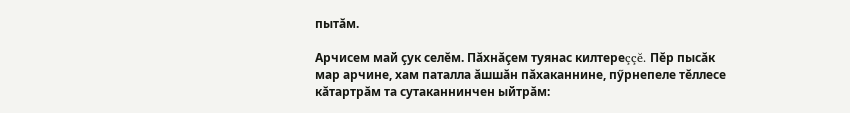пытăм.

Арчисем май çук селĕм. Пăхнăçем туянас килтереççĕ. Пĕр пысăк мар арчине, хам паталла ăшшăн пăхаканнине, пӳрнепеле тĕллесе кăтартрăм та сутаканнинчен ыйтрăм: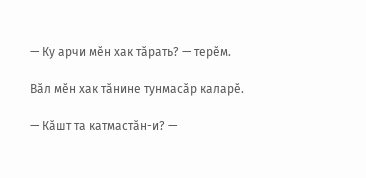— Ку арчи мĕн хак тăрать? — терĕм.

Вăл мĕн хак тăнине тунмасăр каларĕ.

— Кăшт та катмастăн-и? —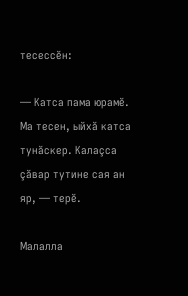тесессĕн:

— Катса пама юрамĕ. Ма тесен, ыйхă катса тунăскер. Калаçса çăвар тутине сая ан яр, ― терĕ.

Малалла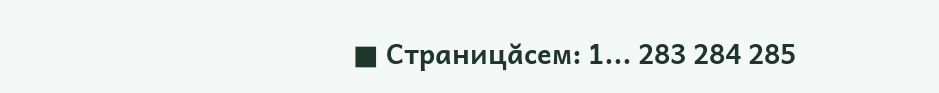■ Страницăсем: 1... 283 284 285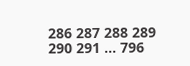286 287 288 289 290 291 ... 796